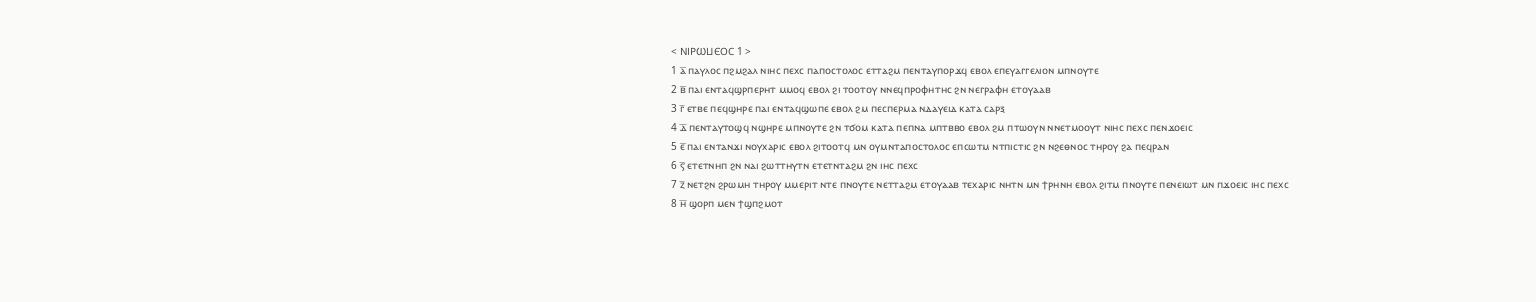< ⲚⲒⲢⲰⳘⲈⲞⲤ 1 >
1 ⲁ̅ ⲡⲁⲩⲗⲟⲥ ⲡϩⲙϩⲁⲗ ⲛⲓⲏⲥ ⲡⲉⲭⲥ ⲡⲁⲡⲟⲥⲧⲟⲗⲟⲥ ⲉⲧⲧⲁϩⲙ ⲡⲉⲛⲧⲁⲩⲡⲟⲣϫϥ ⲉⲃⲟⲗ ⲉⲡⲉⲩⲁⲅⲅⲉⲗⲓⲟⲛ ⲙⲡⲛⲟⲩⲧⲉ
2 ⲃ̅ ⲡⲁⲓ ⲉⲛⲧⲁϥϣⲣⲡⲉⲣⲏⲧ ⲙⲙⲟϥ ⲉⲃⲟⲗ ϩⲓ ⲧⲟⲟⲧⲟⲩ ⲛⲛⲉϥⲡⲣⲟⲫⲏⲧⲏⲥ ϩⲛ ⲛⲉⲅⲣⲁⲫⲏ ⲉⲧⲟⲩⲁⲁⲃ
3 ⲅ̅ ⲉⲧⲃⲉ ⲡⲉϥϣⲏⲣⲉ ⲡⲁⲓ ⲉⲛⲧⲁϥϣⲱⲡⲉ ⲉⲃⲟⲗ ϩⲙ ⲡⲉⲥⲡⲉⲣⲙⲁ ⲛⲇⲁⲩⲉⲓⲇ ⲕⲁⲧⲁ ⲥⲁⲣⲝ
4 ⲇ̅ ⲡⲉⲛⲧⲁⲩⲧⲟϣϥ ⲛϣⲏⲣⲉ ⲙⲡⲛⲟⲩⲧⲉ ϩⲛ ⲧϭⲟⲙ ⲕⲁⲧⲁ ⲡⲉⲡⲛⲁ ⲙⲡⲧⲃⲃⲟ ⲉⲃⲟⲗ ϩⲙ ⲡⲧⲱⲟⲩⲛ ⲛⲛⲉⲧⲙⲟⲟⲩⲧ ⲛⲓⲏⲥ ⲡⲉⲭⲥ ⲡⲉⲛϫⲟⲉⲓⲥ
5 ⲉ̅ ⲡⲁⲓ ⲉⲛⲧⲁⲛϫⲓ ⲛⲟⲩⲭⲁⲣⲓⲥ ⲉⲃⲟⲗ ϩⲓⲧⲟⲟⲧϥ ⲙⲛ ⲟⲩⲙⲛⲧⲁⲡⲟⲥⲧⲟⲗⲟⲥ ⲉⲡⲥⲱⲧⲙ ⲛⲧⲡⲓⲥⲧⲓⲥ ϩⲛ ⲛϩⲉⲑⲛⲟⲥ ⲧⲏⲣⲟⲩ ϩⲁ ⲡⲉϥⲣⲁⲛ
6 ⲋ̅ ⲉⲧⲉⲧⲛⲏⲡ ϩⲛ ⲛⲁⲓ ϩⲱⲧⲧⲏⲩⲧⲛ ⲉⲧⲉⲧⲛⲧⲁϩⲙ ϩⲛ ⲓⲏⲥ ⲡⲉⲭⲥ
7 ⲍ̅ ⲛⲉⲧϩⲛ ϩⲣⲱⲙⲏ ⲧⲏⲣⲟⲩ ⲙⲙⲉⲣⲓⲧ ⲛⲧⲉ ⲡⲛⲟⲩⲧⲉ ⲛⲉⲧⲧⲁϩⲙ ⲉⲧⲟⲩⲁⲁⲃ ⲧⲉⲭⲁⲣⲓⲥ ⲛⲏⲧⲛ ⲙⲛ ϯⲣⲏⲛⲏ ⲉⲃⲟⲗ ϩⲓⲧⲙ ⲡⲛⲟⲩⲧⲉ ⲡⲉⲛⲉⲓⲱⲧ ⲙⲛ ⲡϫⲟⲉⲓⲥ ⲓⲏⲥ ⲡⲉⲭⲥ
8 ⲏ̅ ϣⲟⲣⲡ ⲙⲉⲛ ϯϣⲡϩⲙⲟⲧ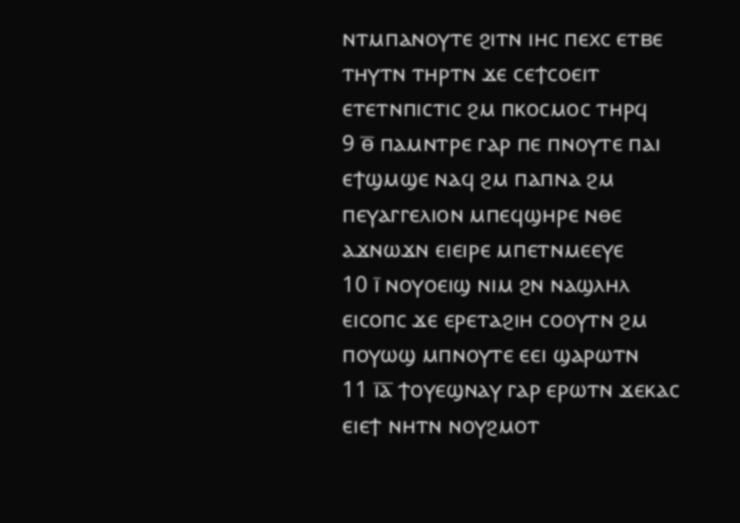ⲛⲧⲙⲡⲁⲛⲟⲩⲧⲉ ϩⲓⲧⲛ ⲓⲏⲥ ⲡⲉⲭⲥ ⲉⲧⲃⲉ ⲧⲏⲩⲧⲛ ⲧⲏⲣⲧⲛ ϫⲉ ⲥⲉϯⲥⲟⲉⲓⲧ ⲉⲧⲉⲧⲛⲡⲓⲥⲧⲓⲥ ϩⲙ ⲡⲕⲟⲥⲙⲟⲥ ⲧⲏⲣϥ
9 ⲑ̅ ⲡⲁⲙⲛⲧⲣⲉ ⲅⲁⲣ ⲡⲉ ⲡⲛⲟⲩⲧⲉ ⲡⲁⲓ ⲉϯϣⲙϣⲉ ⲛⲁϥ ϩⲙ ⲡⲁⲡⲛⲁ ϩⲙ ⲡⲉⲩⲁⲅⲅⲉⲗⲓⲟⲛ ⲙⲡⲉϥϣⲏⲣⲉ ⲛⲑⲉ ⲁϫⲛⲱϫⲛ ⲉⲓⲉⲓⲣⲉ ⲙⲡⲉⲧⲛⲙⲉⲉⲩⲉ
10 ⲓ̅ ⲛⲟⲩⲟⲉⲓϣ ⲛⲓⲙ ϩⲛ ⲛⲁϣⲗⲏⲗ ⲉⲓⲥⲟⲡⲥ ϫⲉ ⲉⲣⲉⲧⲁϩⲓⲏ ⲥⲟⲟⲩⲧⲛ ϩⲙ ⲡⲟⲩⲱϣ ⲙⲡⲛⲟⲩⲧⲉ ⲉⲉⲓ ϣⲁⲣⲱⲧⲛ
11 ⲓ̅ⲁ̅ ϯⲟⲩⲉϣⲛⲁⲩ ⲅⲁⲣ ⲉⲣⲱⲧⲛ ϫⲉⲕⲁⲥ ⲉⲓⲉϯ ⲛⲏⲧⲛ ⲛⲟⲩϩⲙⲟⲧ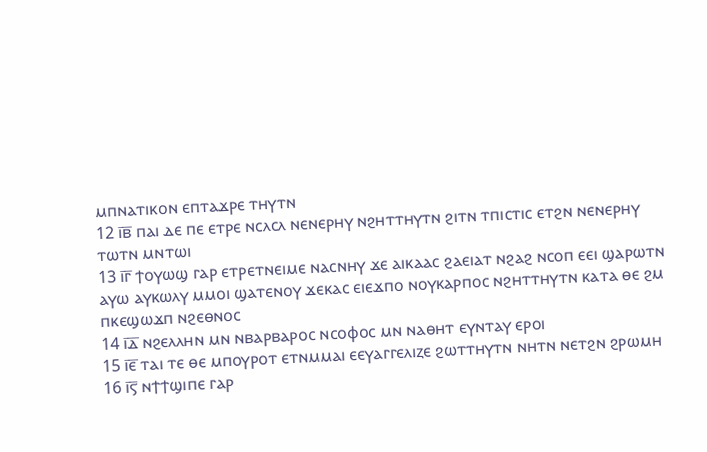ⲙⲡⲛⲁⲧⲓⲕⲟⲛ ⲉⲡⲧⲁϫⲣⲉ ⲧⲏⲩⲧⲛ
12 ⲓ̅ⲃ̅ ⲡⲁⲓ ⲇⲉ ⲡⲉ ⲉⲧⲣⲉ ⲛⲥⲗⲥⲗ ⲛⲉⲛⲉⲣⲏⲩ ⲛϩⲏⲧⲧⲏⲩⲧⲛ ϩⲓⲧⲛ ⲧⲡⲓⲥⲧⲓⲥ ⲉⲧϩⲛ ⲛⲉⲛⲉⲣⲏⲩ ⲧⲱⲧⲛ ⲙⲛⲧⲱⲓ
13 ⲓ̅ⲅ̅ ϯⲟⲩⲱϣ ⲅⲁⲣ ⲉⲧⲣⲉⲧⲛⲉⲓⲙⲉ ⲛⲁⲥⲛⲏⲩ ϫⲉ ⲁⲓⲕⲁⲁⲥ ϩⲁⲉⲓⲁⲧ ⲛϩⲁϩ ⲛⲥⲟⲡ ⲉⲉⲓ ϣⲁⲣⲱⲧⲛ ⲁⲩⲱ ⲁⲩⲕⲱⲗⲩ ⲙⲙⲟⲓ ϣⲁⲧⲉⲛⲟⲩ ϫⲉⲕⲁⲥ ⲉⲓⲉϫⲡⲟ ⲛⲟⲩⲕⲁⲣⲡⲟⲥ ⲛϩⲏⲧⲧⲏⲩⲧⲛ ⲕⲁⲧⲁ ⲑⲉ ϩⲙ ⲡⲕⲉϣⲱϫⲡ ⲛϩⲉⲑⲛⲟⲥ
14 ⲓ̅ⲇ̅ ⲛϩⲉⲗⲗⲏⲛ ⲙⲛ ⲛⲃⲁⲣⲃⲁⲣⲟⲥ ⲛⲥⲟⲫⲟⲥ ⲙⲛ ⲛⲁⲑⲏⲧ ⲉⲩⲛⲧⲁⲩ ⲉⲣⲟⲓ
15 ⲓ̅ⲉ̅ ⲧⲁⲓ ⲧⲉ ⲑⲉ ⲙⲡⲟⲩⲣⲟⲧ ⲉⲧⲛⲙⲙⲁⲓ ⲉⲉⲩⲁⲅⲅⲉⲗⲓⲍⲉ ϩⲱⲧⲧⲏⲩⲧⲛ ⲛⲏⲧⲛ ⲛⲉⲧϩⲛ ϩⲣⲱⲙⲏ
16 ⲓ̅ⲋ̅ ⲛϯϯϣⲓⲡⲉ ⲅⲁⲣ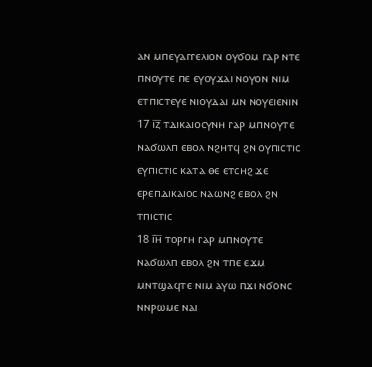ⲁⲛ ⲙⲡⲉⲩⲁⲅⲅⲉⲗⲓⲟⲛ ⲟⲩϭⲟⲙ ⲅⲁⲣ ⲛⲧⲉ ⲡⲛⲟⲩⲧⲉ ⲡⲉ ⲉⲩⲟⲩϫⲁⲓ ⲛⲟⲩⲟⲛ ⲛⲓⲙ ⲉⲧⲡⲓⲥⲧⲉⲩⲉ ⲛⲓⲟⲩⲇⲁⲓ ⲙⲛ ⲛⲟⲩⲉⲓⲉⲛⲓⲛ
17 ⲓ̅ⲍ̅ ⲧⲇⲓⲕⲁⲓⲟⲥⲩⲛⲏ ⲅⲁⲣ ⲙⲡⲛⲟⲩⲧⲉ ⲛⲁϭⲱⲗⲡ ⲉⲃⲟⲗ ⲛϩⲏⲧϥ ϩⲛ ⲟⲩⲡⲓⲥⲧⲓⲥ ⲉⲩⲡⲓⲥⲧⲓⲥ ⲕⲁⲧⲁ ⲑⲉ ⲉⲧⲥⲏϩ ϫⲉ ⲉⲣⲉⲡⲇⲓⲕⲁⲓⲟⲥ ⲛⲁⲱⲛϩ ⲉⲃⲟⲗ ϩⲛ ⲧⲡⲓⲥⲧⲓⲥ
18 ⲓ̅ⲏ̅ ⲧⲟⲣⲅⲏ ⲅⲁⲣ ⲙⲡⲛⲟⲩⲧⲉ ⲛⲁϭⲱⲗⲡ ⲉⲃⲟⲗ ϩⲛ ⲧⲡⲉ ⲉϫⲙ ⲙⲛⲧϣⲁϥⲧⲉ ⲛⲓⲙ ⲁⲩⲱ ⲡϫⲓ ⲛϭⲟⲛⲥ ⲛⲛⲣⲱⲙⲉ ⲛⲁⲓ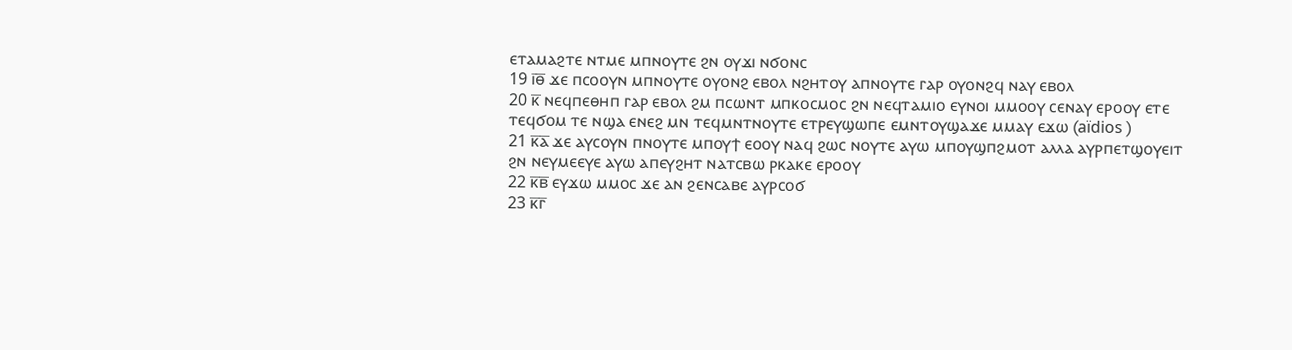ⲉⲧⲁⲙⲁϩⲧⲉ ⲛⲧⲙⲉ ⲙⲡⲛⲟⲩⲧⲉ ϩⲛ ⲟⲩϫⲓ ⲛϭⲟⲛⲥ
19 ⲓ̅ⲑ̅ ϫⲉ ⲡⲥⲟⲟⲩⲛ ⲙⲡⲛⲟⲩⲧⲉ ⲟⲩⲟⲛϩ ⲉⲃⲟⲗ ⲛϩⲏⲧⲟⲩ ⲁⲡⲛⲟⲩⲧⲉ ⲅⲁⲣ ⲟⲩⲟⲛϩϥ ⲛⲁⲩ ⲉⲃⲟⲗ
20 ⲕ̅ ⲛⲉϥⲡⲉⲑⲏⲡ ⲅⲁⲣ ⲉⲃⲟⲗ ϩⲙ ⲡⲥⲱⲛⲧ ⲙⲡⲕⲟⲥⲙⲟⲥ ϩⲛ ⲛⲉϥⲧⲁⲙⲓⲟ ⲉⲩⲛⲟⲓ ⲙⲙⲟⲟⲩ ⲥⲉⲛⲁⲩ ⲉⲣⲟⲟⲩ ⲉⲧⲉ ⲧⲉϥϭⲟⲙ ⲧⲉ ⲛϣⲁ ⲉⲛⲉϩ ⲙⲛ ⲧⲉϥⲙⲛⲧⲛⲟⲩⲧⲉ ⲉⲧⲣⲉⲩϣⲱⲡⲉ ⲉⲙⲛⲧⲟⲩϣⲁϫⲉ ⲙⲙⲁⲩ ⲉϫⲱ (aïdios )
21 ⲕ̅ⲁ̅ ϫⲉ ⲁⲩⲥⲟⲩⲛ ⲡⲛⲟⲩⲧⲉ ⲙⲡⲟⲩϯ ⲉⲟⲟⲩ ⲛⲁϥ ϩⲱⲥ ⲛⲟⲩⲧⲉ ⲁⲩⲱ ⲙⲡⲟⲩϣⲡϩⲙⲟⲧ ⲁⲗⲗⲁ ⲁⲩⲣⲡⲉⲧϣⲟⲩⲉⲓⲧ ϩⲛ ⲛⲉⲩⲙⲉⲉⲩⲉ ⲁⲩⲱ ⲁⲡⲉⲩϩⲏⲧ ⲛⲁⲧⲥⲃⲱ ⲣⲕⲁⲕⲉ ⲉⲣⲟⲟⲩ
22 ⲕ̅ⲃ̅ ⲉⲩϫⲱ ⲙⲙⲟⲥ ϫⲉ ⲁⲛ ϩⲉⲛⲥⲁⲃⲉ ⲁⲩⲣⲥⲟϭ
23 ⲕ̅ⲅ̅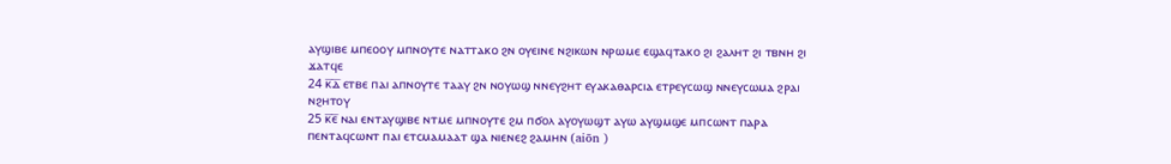ⲁⲩϣⲓⲃⲉ ⲙⲡⲉⲟⲟⲩ ⲙⲡⲛⲟⲩⲧⲉ ⲛⲁⲧⲧⲁⲕⲟ ϩⲛ ⲟⲩⲉⲓⲛⲉ ⲛϩⲓⲕⲱⲛ ⲛⲣⲱⲙⲉ ⲉϣⲁϥⲧⲁⲕⲟ ϩⲓ ϩⲁⲗⲏⲧ ϩⲓ ⲧⲃⲛⲏ ϩⲓ ϫⲁⲧϥⲉ
24 ⲕ̅ⲇ̅ ⲉⲧⲃⲉ ⲡⲁⲓ ⲁⲡⲛⲟⲩⲧⲉ ⲧⲁⲁⲩ ϩⲛ ⲛⲟⲩⲱϣ ⲛⲛⲉⲩϩⲏⲧ ⲉⲩⲁⲕⲁⲑⲁⲣⲥⲓⲁ ⲉⲧⲣⲉⲩⲥⲱϣ ⲛⲛⲉⲩⲥⲱⲙⲁ ϩⲣⲁⲓ ⲛϩⲏⲧⲟⲩ
25 ⲕ̅ⲉ̅ ⲛⲁⲓ ⲉⲛⲧⲁⲩϣⲓⲃⲉ ⲛⲧⲙⲉ ⲙⲡⲛⲟⲩⲧⲉ ϩⲙ ⲡϭⲟⲗ ⲁⲩⲟⲩⲱϣⲧ ⲁⲩⲱ ⲁⲩϣⲙϣⲉ ⲙⲡⲥⲱⲛⲧ ⲡⲁⲣⲁ ⲡⲉⲛⲧⲁϥⲥⲱⲛⲧ ⲡⲁⲓ ⲉⲧⲥⲙⲁⲙⲁⲁⲧ ϣⲁ ⲛⲓⲉⲛⲉϩ ϩⲁⲙⲏⲛ (aiōn )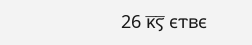26 ⲕ̅ⲋ̅ ⲉⲧⲃⲉ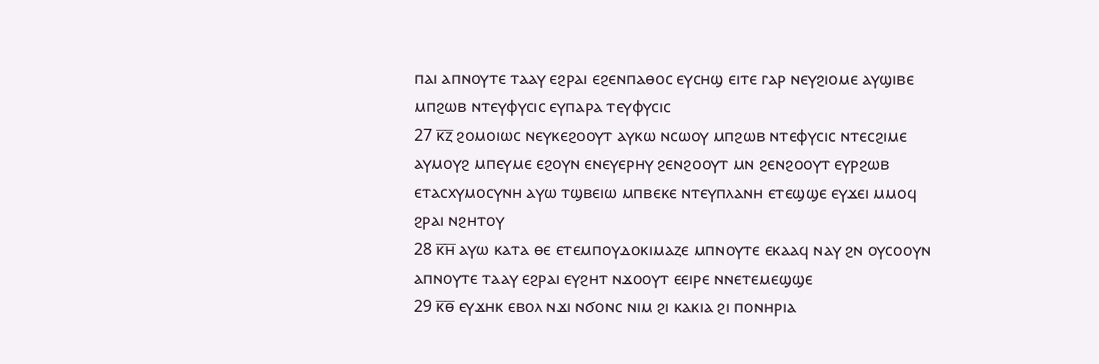ⲡⲁⲓ ⲁⲡⲛⲟⲩⲧⲉ ⲧⲁⲁⲩ ⲉϩⲣⲁⲓ ⲉϩⲉⲛⲡⲁⲑⲟⲥ ⲉⲩⲥⲏϣ ⲉⲓⲧⲉ ⲅⲁⲣ ⲛⲉⲩϩⲓⲟⲙⲉ ⲁⲩϣⲓⲃⲉ ⲙⲡϩⲱⲃ ⲛⲧⲉⲩⲫⲩⲥⲓⲥ ⲉⲩⲡⲁⲣⲁ ⲧⲉⲩⲫⲩⲥⲓⲥ
27 ⲕ̅ⲍ̅ ϩⲟⲙⲟⲓⲱⲥ ⲛⲉⲩⲕⲉϩⲟⲟⲩⲧ ⲁⲩⲕⲱ ⲛⲥⲱⲟⲩ ⲙⲡϩⲱⲃ ⲛⲧⲉⲫⲩⲥⲓⲥ ⲛⲧⲉⲥϩⲓⲙⲉ ⲁⲩⲙⲟⲩϩ ⲙⲡⲉⲩⲙⲉ ⲉϩⲟⲩⲛ ⲉⲛⲉⲩⲉⲣⲏⲩ ϩⲉⲛϩⲟⲟⲩⲧ ⲙⲛ ϩⲉⲛϩⲟⲟⲩⲧ ⲉⲩⲣϩⲱⲃ ⲉⲧⲁⲥⲭⲩⲙⲟⲥⲩⲛⲏ ⲁⲩⲱ ⲧϣⲃⲉⲓⲱ ⲙⲡⲃⲉⲕⲉ ⲛⲧⲉⲩⲡⲗⲁⲛⲏ ⲉⲧⲉϣϣⲉ ⲉⲩϫⲉⲓ ⲙⲙⲟϥ ϩⲣⲁⲓ ⲛϩⲏⲧⲟⲩ
28 ⲕ̅ⲏ̅ ⲁⲩⲱ ⲕⲁⲧⲁ ⲑⲉ ⲉⲧⲉⲙⲡⲟⲩⲇⲟⲕⲓⲙⲁⲍⲉ ⲙⲡⲛⲟⲩⲧⲉ ⲉⲕⲁⲁϥ ⲛⲁⲩ ϩⲛ ⲟⲩⲥⲟⲟⲩⲛ ⲁⲡⲛⲟⲩⲧⲉ ⲧⲁⲁⲩ ⲉϩⲣⲁⲓ ⲉⲩϩⲏⲧ ⲛϫⲟⲟⲩⲧ ⲉⲉⲓⲣⲉ ⲛⲛⲉⲧⲉⲙⲉϣϣⲉ
29 ⲕ̅ⲑ̅ ⲉⲩϫⲏⲕ ⲉⲃⲟⲗ ⲛϫⲓ ⲛϭⲟⲛⲥ ⲛⲓⲙ ϩⲓ ⲕⲁⲕⲓⲁ ϩⲓ ⲡⲟⲛⲏⲣⲓⲁ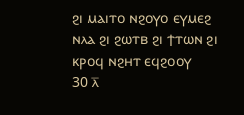ϩⲓ ⲙⲁⲓⲧⲟ ⲛϩⲟⲩⲟ ⲉⲩⲙⲉϩ ⲛⲗⲁ ϩⲓ ϩⲱⲧⲃ ϩⲓ ϯⲧⲱⲛ ϩⲓ ⲕⲣⲟϥ ⲛϩⲏⲧ ⲉϥϩⲟⲟⲩ
30 ⲗ̅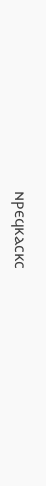ⲛⲣⲉϥⲕⲁⲥⲕⲥ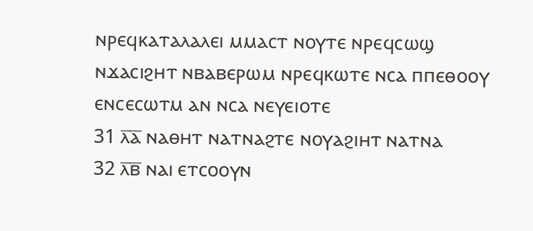ⲛⲣⲉϥⲕⲁⲧⲁⲗⲁⲗⲉⲓ ⲙⲙⲁⲥⲧ ⲛⲟⲩⲧⲉ ⲛⲣⲉϥⲥⲱϣ ⲛϫⲁⲥⲓϩⲏⲧ ⲛⲃⲁⲃⲉⲣⲱⲙ ⲛⲣⲉϥⲕⲱⲧⲉ ⲛⲥⲁ ⲡⲡⲉⲑⲟⲟⲩ ⲉⲛⲥⲉⲥⲱⲧⲙ ⲁⲛ ⲛⲥⲁ ⲛⲉⲩⲉⲓⲟⲧⲉ
31 ⲗ̅ⲁ̅ ⲛⲁⲑⲏⲧ ⲛⲁⲧⲛⲁϩⲧⲉ ⲛⲟⲩⲁϩⲓⲏⲧ ⲛⲁⲧⲛⲁ
32 ⲗ̅ⲃ̅ ⲛⲁⲓ ⲉⲧⲥⲟⲟⲩⲛ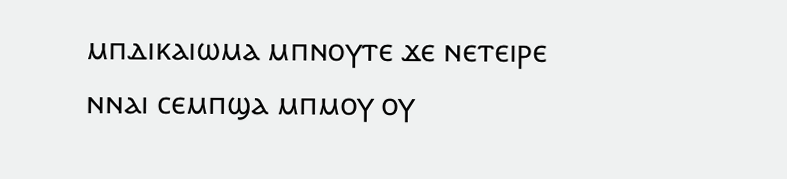ⲙⲡⲇⲓⲕⲁⲓⲱⲙⲁ ⲙⲡⲛⲟⲩⲧⲉ ϫⲉ ⲛⲉⲧⲉⲓⲣⲉ ⲛⲛⲁⲓ ⲥⲉⲙⲡϣⲁ ⲙⲡⲙⲟⲩ ⲟⲩ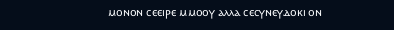ⲙⲟⲛⲟⲛ ⲥⲉⲉⲓⲣⲉ ⲙⲙⲟⲟⲩ ⲁⲗⲗⲁ ⲥⲉⲥⲩⲛⲉⲩⲇⲟⲕⲓ ⲟⲛ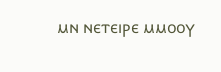ⲙⲛ ⲛⲉⲧⲉⲓⲣⲉ ⲙⲙⲟⲟⲩ